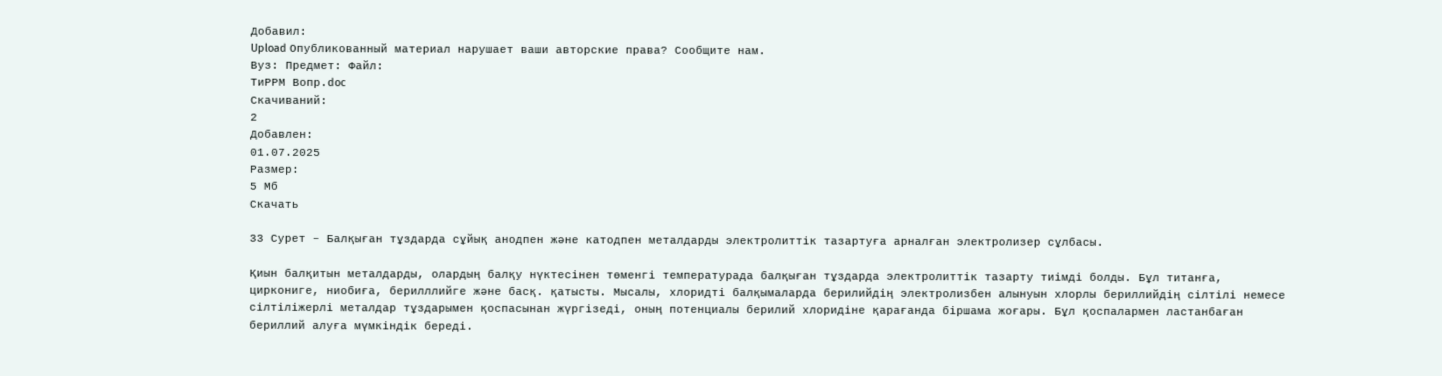Добавил:
Upload Опубликованный материал нарушает ваши авторские права? Сообщите нам.
Вуз: Предмет: Файл:
ТиРРМ Вопр.doc
Скачиваний:
2
Добавлен:
01.07.2025
Размер:
5 Мб
Скачать

33 Сурет – Балқыған тұздарда сұйық анодпен және катодпен металдарды электролиттік тазартуға арналған электролизер сұлбасы.

Қиын балқитын металдарды, олардың балқу нүктесінен төменгі температурада балқыған тұздарда электролиттік тазарту тиімді болды. Бұл титанға, циркониге, ниобиға, берилллийге және басқ. қатысты. Мысалы, хлоридті балқымаларда берилийдің электролизбен алынуын хлорлы бериллийдің сілтілі немесе сілтіліжерлі металдар тұздарымен қоспасынан жүргізеді, оның потенциалы берилий хлоридіне қарағанда біршама жоғары. Бұл қоспалармен ластанбаған бериллий алуға мүмкіндік береді.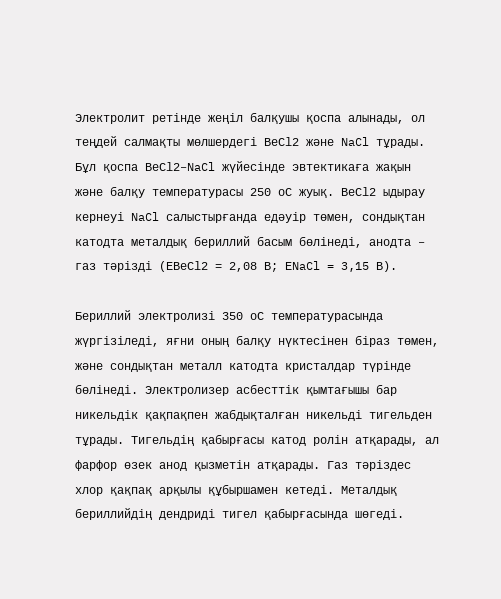Электролит ретінде жеңіл балқушы қоспа алынады, ол теңдей салмақты мөлшердегі ВеCl2 және NaCl тұрады. Бұл қоспа ВеCl2–NaCl жүйесінде эвтектикаға жақын және балқу температурасы 250 оС жуық. ВеCl2 ыдырау кернеуі NaCl салыстырғанда едәуір төмен, сондықтан катодта металдық бериллий басым бөлінеді, анодта – газ тәрізді (ЕВеCl2 = 2,08 В; ЕNaCl = 3,15 В).

Бериллий электролизі 350 оС температурасында жүргізіледі, яғни оның балқу нүктесінен біраз төмен, және сондықтан металл катодта кристалдар түрінде бөлінеді. Электролизер асбесттік қымтағышы бар никельдік қақпақпен жабдықталған никельді тигельден тұрады. Тигельдің қабырғасы катод ролін атқарады, ал фарфор өзек анод қызметін атқарады. Газ тәріздес хлор қақпақ арқылы құбыршамен кетеді. Металдық бериллийдің дендриді тигел қабырғасында шөгеді.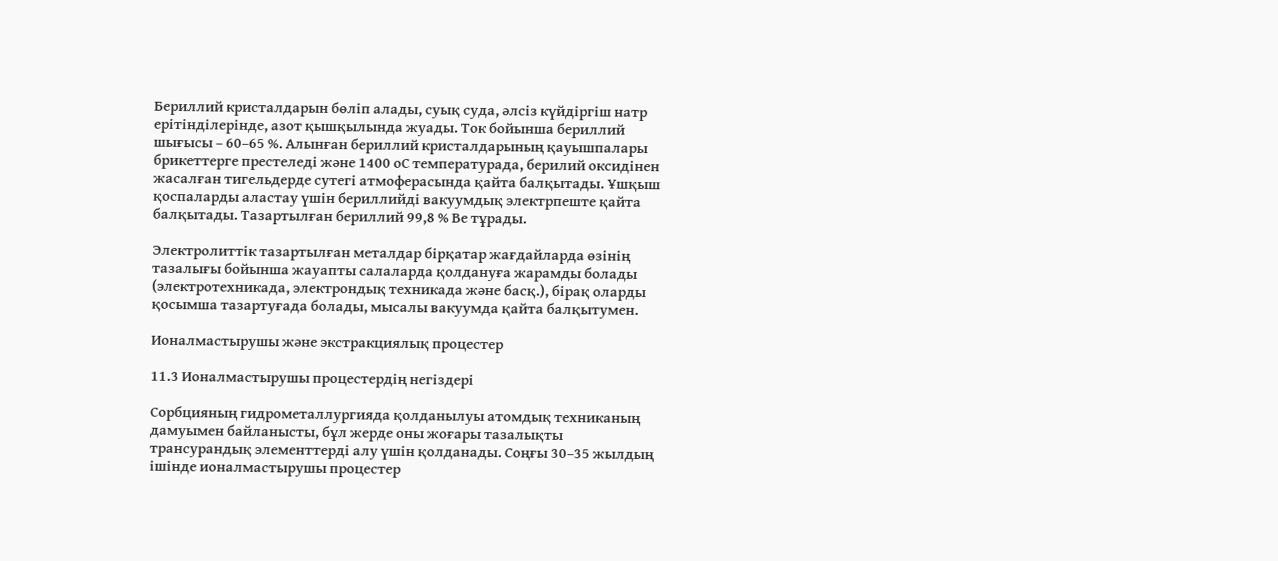Бериллий кристалдарын бөліп алады, суық суда, әлсіз күйдіргіш натр ерітінділерінде, азот қышқылында жуады. Ток бойынша бериллий шығысы – 60–65 %. Алынған бериллий кристалдарының қауышпалары брикеттерге престеледі және 1400 оС температурада, берилий оксидінен жасалған тигельдерде сутегі атмоферасында қайта балқытады. Ұшқыш қоспаларды аластау үшін бериллийді вакуумдық электрпеште қайта балқытады. Тазартылған бериллий 99,8 % Ве тұрады.

Электролиттік тазартылған металдар бірқатар жағдайларда өзінің тазалығы бойынша жауапты салаларда қолдануға жарамды болады (электротехникада, электрондық техникада және басқ.), бірақ оларды қосымша тазартуғада болады, мысалы вакуумда қайта балқытумен.

Ионалмастырушы және экстракциялық процестер

11.3 Ионалмастырушы процестердің негіздері

Сорбцияның гидрометаллургияда қолданылуы атомдық техниканың дамуымен байланысты, бұл жерде оны жоғары тазалықты трансурандық элементтерді алу үшін қолданады. Соңғы 30–35 жылдың ішінде ионалмастырушы процестер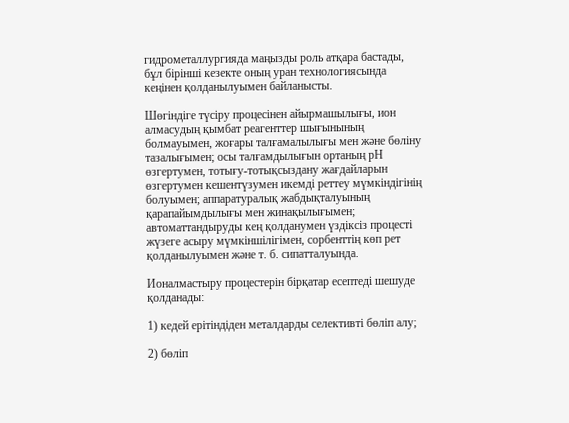гидрометаллургияда маңызды роль атқара бастады, бұл бірінші кезекте оның уран технологиясында кеңінен қолданылуымен байланысты.

Шөгіндіге түсіру процесінен айырмашылығы, ион алмасудың қымбат реагенттер шығынының болмауымен, жоғары талғамалылығы мен және бөліну тазалығымен; осы талғамдылығын ортаның рН өзгертумен, тотығу-тотықсыздану жағдайларын өзгертумен кешентүзумен икемді реттеу мүмкіндігінің болуымен; аппаратуралық жабдықталуының қарапайымдылығы мен жинақылығымен; автоматтандыруды кең қолданумен үздіксіз процесті жүзеге асыру мүмкіншілігімен, сорбенттің көп рет қолданылуымен және т. б. сипатталуында.

Ионалмастыру процестерін бірқатар есептеді шешуде қолданады:

1) кедей ерітіндіден металдарды селективті бөліп алу;

2) бөліп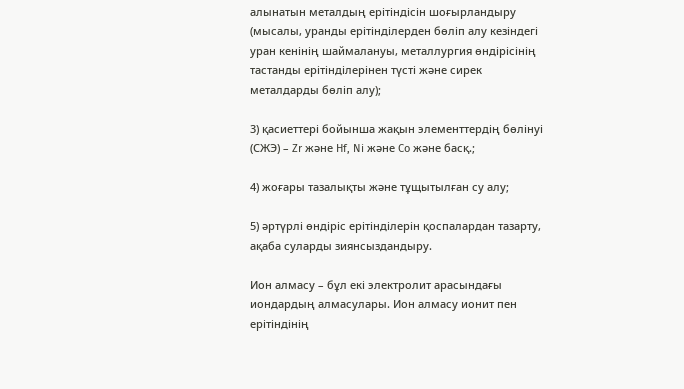алынатын металдың ерітіндісін шоғырландыру (мысалы, уранды ерітінділерден бөліп алу кезіндегі уран кенінің шаймалануы, металлургия өндірісінің тастанды ерітінділерінен түсті және сирек металдарды бөліп алу);

3) қасиеттері бойынша жақын элементтердің бөлінуі (СЖЭ) – Zr және Hf, Ni және Co және басқ.;

4) жоғары тазалықты және тұщытылған су алу;

5) әртүрлі өндіріс ерітінділерін қоспалардан тазарту, ақаба суларды зиянсыздандыру.

Ион алмасу – бұл екі электролит арасындағы иондардың алмасулары. Ион алмасу ионит пен ерітіндінің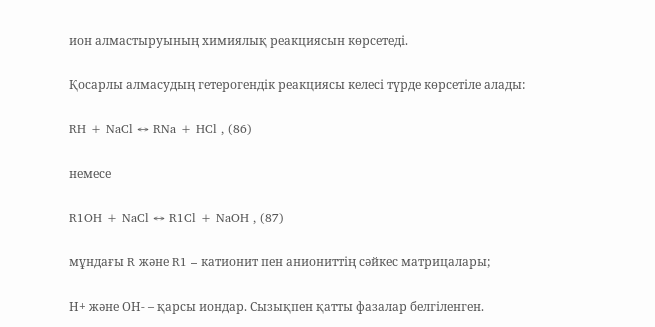ион алмастыруының химиялық реакциясын көрсетеді.

Қосарлы алмасудың гетерогендік реакциясы келесі түрде көрсетіле алады:

RH + NaCl ↔ RNa + HCl , (86)

немесе

R1OH + NaCl ↔ R1Cl + NaOH , (87)

мұндағы R және R1 – катионит пен аниониттің сәйкес матрицалары;

Н+ және ОН- – қарсы иондар. Сызықпен қатты фазалар белгіленген.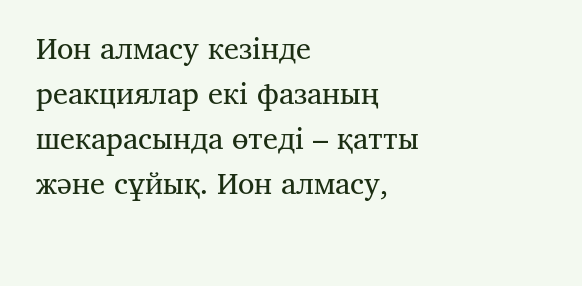Ион алмасу кезінде реакциялар екі фазаның шекарасында өтеді – қатты және сұйық. Ион алмасу,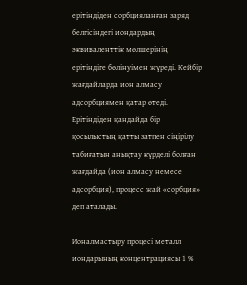ерітіндіден сорбцияланған заряд белгісіндегі иондардың эквиваленттік мөлшерінің ерітіндіге бөлінуімен жүреді. Кейбір жағдайларда ион алмасу адсорбциямен қатар өтеді. Ерітіндіден қандайда бір қосылыстың қатты затпен сіңірілу табиғатын анықтау күрделі болған жағдайда (ион алмасу немесе адсорбция), процесс жай «сорбция» деп аталады.

Ионалмастыру процесі металл иондарының концентрациясы 1 %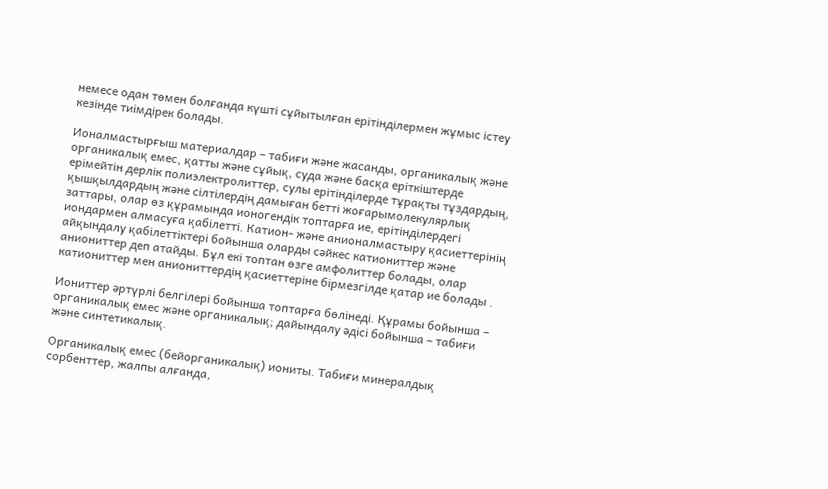немесе одан төмен болғанда күшті сұйытылған ерітінділермен жұмыс істеу кезінде тиімдірек болады.

Ионалмастырғыш материалдар – табиғи және жасанды, органикалық және органикалық емес, қатты және сұйық, суда және басқа еріткіштерде ерімейтін дерлік полиэлектролиттер, сулы ерітінділерде тұрақты тұздардың, қышқылдардың және сілтілердің дамыған бетті жоғарымолекулярлық заттары, олар өз құрамында ионогендік топтарға ие, ерітінділердегі иондармен алмасуға қабілетті. Катион- және анионалмастыру қасиеттерінің айқындалу қабілеттіктері бойынша оларды сәйкес катиониттер және аниониттер деп атайды. Бұл екі топтан өзге амфолиттер болады, олар катиониттер мен аниониттердің қасиеттеріне бірмезгілде қатар ие болады .

Иониттер әртүрлі белгілері бойынша топтарға бөлінеді. Құрамы бойынша – органикалық емес және органикалық; дайындалу әдісі бойынша – табиғи және синтетикалық.

Органикалық емес (бейорганикалық) иониты. Табиғи минералдық сорбенттер, жалпы алғанда,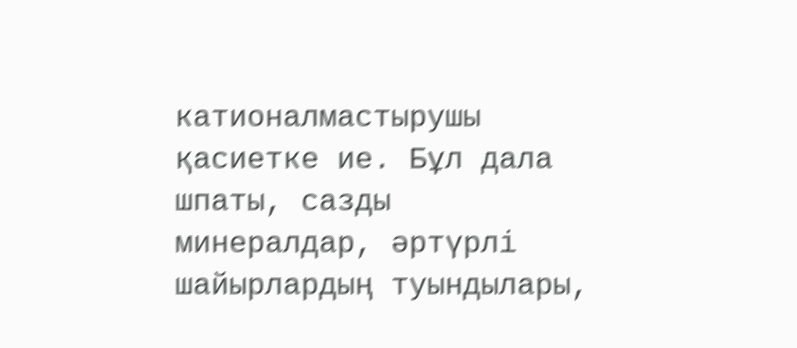катионалмастырушы қасиетке ие. Бұл дала шпаты, сазды минералдар, әртүрлі шайырлардың туындылары,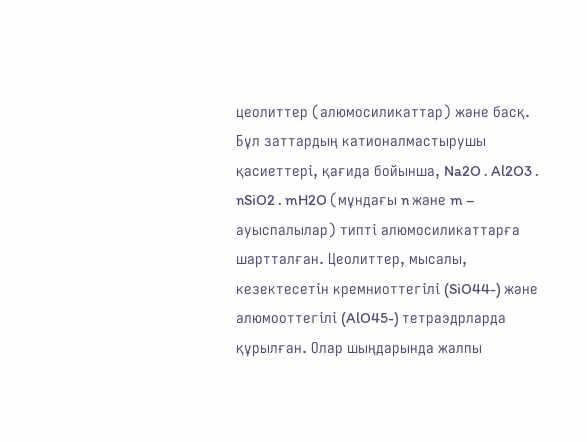цеолиттер (алюмосиликаттар) және басқ. Бұл заттардың катионалмастырушы қасиеттері, қағида бойынша, Na2O . Al2O3 . nSiO2 . mH2O (мұндағы n және m – ауыспалылар) типті алюмосиликаттарға шартталған. Цеолиттер, мысалы, кезектесетін кремниоттегілі (SiO44-) және алюмооттегілі (AlO45-) тетраэдрларда құрылған. Олар шыңдарында жалпы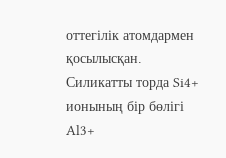оттегілік атомдармен қосылысқан. Силикатты торда Si4+ ионының бір бөлігі Al3+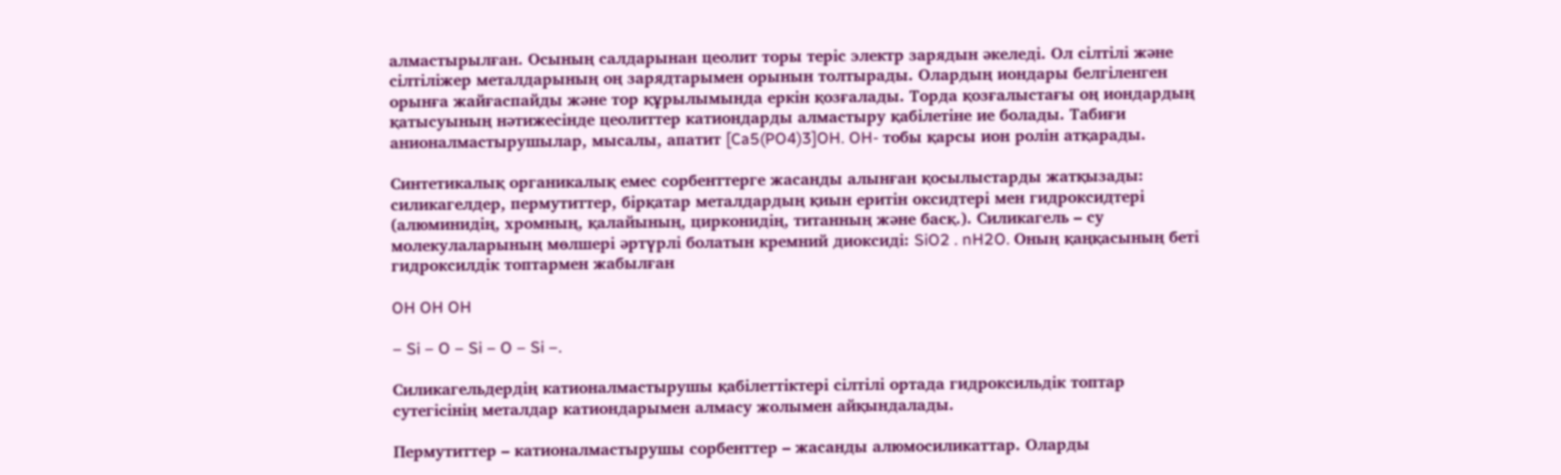алмастырылған. Осының салдарынан цеолит торы теріс электр зарядын әкеледі. Ол сілтілі және сілтіліжер металдарының оң зарядтарымен орынын толтырады. Олардың иондары белгіленген орынға жайғаспайды және тор құрылымында еркін қозғалады. Торда қозғалыстағы оң иондардың қатысуының нәтижесінде цеолиттер катиондарды алмастыру қабілетіне ие болады. Табиғи анионалмастырушылар, мысалы, апатит [Ca5(PO4)3]OH. OH- тобы қарсы ион ролін атқарады.

Синтетикалық органикалық емес сорбенттерге жасанды алынған қосылыстарды жатқызады: силикагелдер, пермутиттер, бірқатар металдардың қиын еритін оксидтері мен гидроксидтері (алюминидің, хромның, қалайының, цирконидің, титанның және басқ.). Силикагель – су молекулаларының мөлшері әртүрлі болатын кремний диоксиді: SiO2 . nH2O. Оның қаңқасының беті гидроксилдік топтармен жабылған

OH OH OH

– Si – O – Si – O – Si –.

Силикагельдердің катионалмастырушы қабілеттіктері сілтілі ортада гидроксильдік топтар сутегісінің металдар катиондарымен алмасу жолымен айқындалады.

Пермутиттер – катионалмастырушы сорбенттер – жасанды алюмосиликаттар. Оларды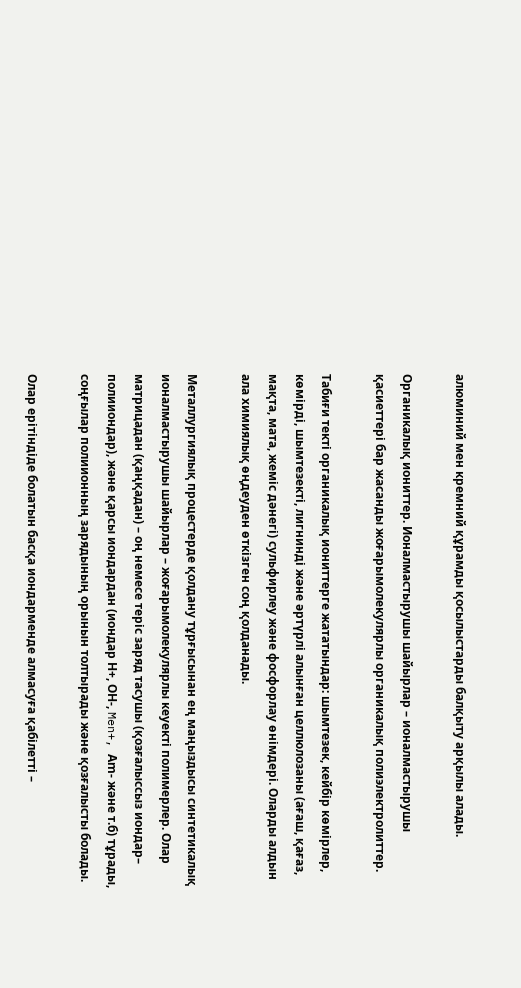алюминий мен кремний құрамды қосылыстарды балқыту арқылы алады.

Органикалық иониттер. Ионалмастырушы шайырлар – ионалмастырушы қасиеттері бар жасанды жоғарымолекулярлы органикалық полиэлектролиттер.

Табиғи текті органикалық иониттерге жататындар: шымтезек, кейбір көмірлер, көмірді, шымтезекті, лигнинді және әртүрлі алынған целлюлозаны (ағаш, қағаз, мақта, мата, жеміс дәнегі) сульфирлеу және фосфорлау өнімдері. Оларды алдын ала химиялық өңдеуден өткізген соң қолданады.

Металлургиялық процестерде қолдану тұрғысынан ең маңыздысы синтетикалық ионалмастырушы шайырлар – жоғарымолекулярлы кеуекті полимерлер. Олар матрицадан (қаңқадан) – оң немесе теріс заряд тасушы (қозғалыссыз иондар– полииондар), және қарсы иондардан (иондар Н+, ОН-, Men+, Аm- және т.б) тұрады, соңғылар полиионның зарядының орынын толтырады және қозғалысты болады.

Олар ерітіндіде болатын басқа иондарменде алмасуға қабілетті –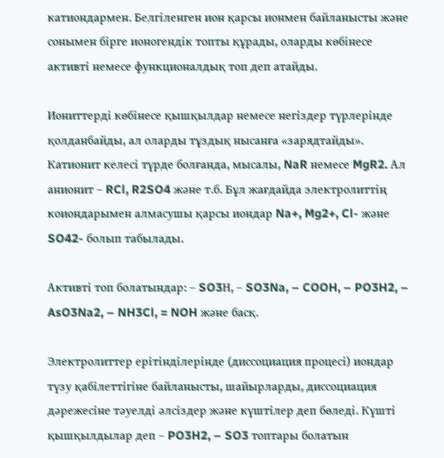катиондармен. Белгіленген ион қарсы ионмен байланысты және сонымен бірге ионогендік топты құрады, оларды көбінесе активті немесе функционалдық топ деп атайды.

Иониттерді көбінесе қышқылдар немесе негіздер түрлерінде қолданбайды, ал оларды тұздық нысанға «зарядтайды». Катионит келесі түрде болғанда, мысалы, NaR немесе MgR2. Ал анионит – RCl, R2SO4 және т.б. Бұл жағдайда электролиттің коиондарымен алмасушы қарсы иондар Na+, Mg2+, Cl- және SO42- болып табылады.

Активті топ болатындар: – SO3Н, – SO3Na, – COOH, – PO3H2, – AsO3Na2, – NH3Cl, = NOH және басқ.

Электролиттер ерітінділерінде (диссоциация процесі) иондар түзу қабілеттігіне байланысты, шайырларды, диссоциация дәрежесіне тәуелді әлсіздер және күштілер деп бөледі. Күшті қышқылдылар деп – PO3H2, – SO3 топтары болатын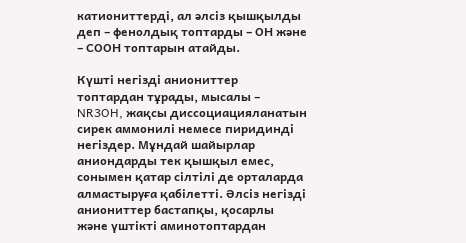катиониттерді, ал әлсіз қышқылды деп – фенолдық топтарды – ОН және – СООН топтарын атайды.

Күшті негізді аниониттер топтардан тұрады, мысалы – NR3OH, жақсы диссоциацияланатын сирек аммонилі немесе пиридинді негіздер. Мұндай шайырлар аниондарды тек қышқыл емес, сонымен қатар сілтілі де орталарда алмастыруға қабілетті. Әлсіз негізді аниониттер бастапқы, қосарлы және үштікті аминотоптардан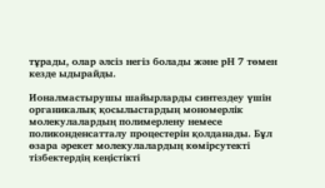тұрады, олар әлсіз негіз болады және рН 7 төмен кезде ыдырайды.

Ионалмастырушы шайырларды синтездеу үшін органикалық қосылыстардың мономерлік молекулалардың полимерлену немесе поликонденсатталу процестерін қолданады. Бұл өзара әрекет молекулалардың көмірсутекті тізбектердің кеңістікті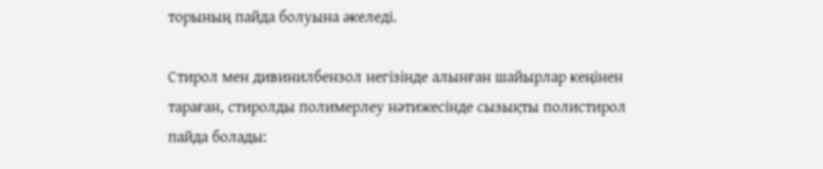торының пайда болуына әкеледі.

Стирол мен дивинилбензол негізінде алынған шайырлар кеңінен тараған, стиролды полимерлеу нәтижесінде сызықты полистирол пайда болады: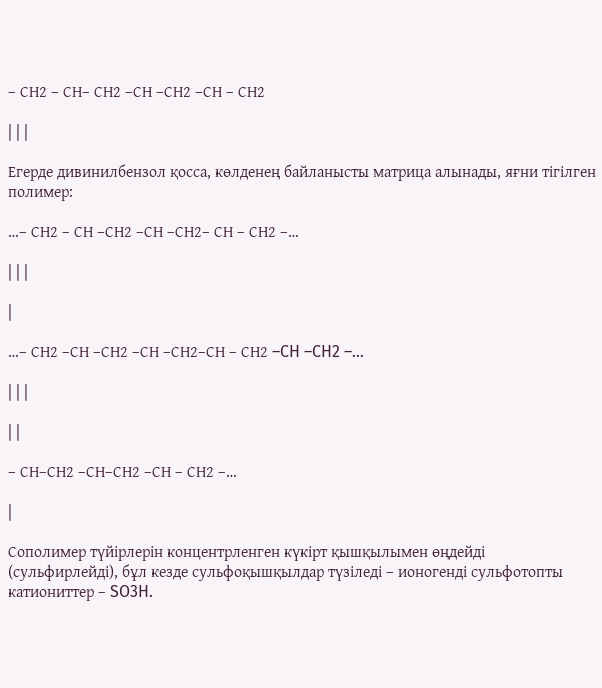– СН2 – СН– СН2 –СН –СН2 –СН – СН2

| | |

Егерде дивинилбензол қосса, көлденең байланысты матрица алынады, яғни тігілген полимер:

…– СН2 – СН –СН2 –СН –СН2– СН – СН2 –…

| | |

|

…– СН2 –СН –СН2 –СН –СН2–СН – СН2 –CH –CH2 –…

| | |

| |

– СН–СН2 –СН–СН2 –СН – СН2 –…

|

Сополимер түйірлерін концентрленген күкірт қышқылымен өңдейді (сульфирлейді), бұл кезде сульфоқышқылдар түзіледі – ионогенді сульфотопты катиониттер – SO3H.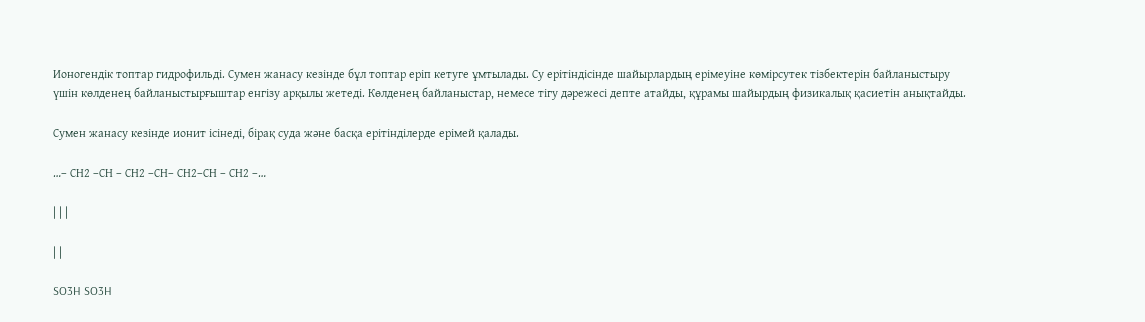Ионогендік топтар гидрофильді. Сумен жанасу кезінде бұл топтар еріп кетуге ұмтылады. Су ерітіндісінде шайырлардың ерімеуіне көмірсутек тізбектерін байланыстыру үшін көлденең байланыстырғыштар енгізу арқылы жетеді. Көлденең байланыстар, немесе тігу дәрежесі депте атайды, құрамы шайырдың физикалық қасиетін анықтайды.

Сумен жанасу кезінде ионит ісінеді, бірақ суда және басқа ерітінділерде ерімей қалады.

…– СН2 –СН – СН2 –СН– СН2–СН – СН2 –…

| | |

| |

SO3H SO3H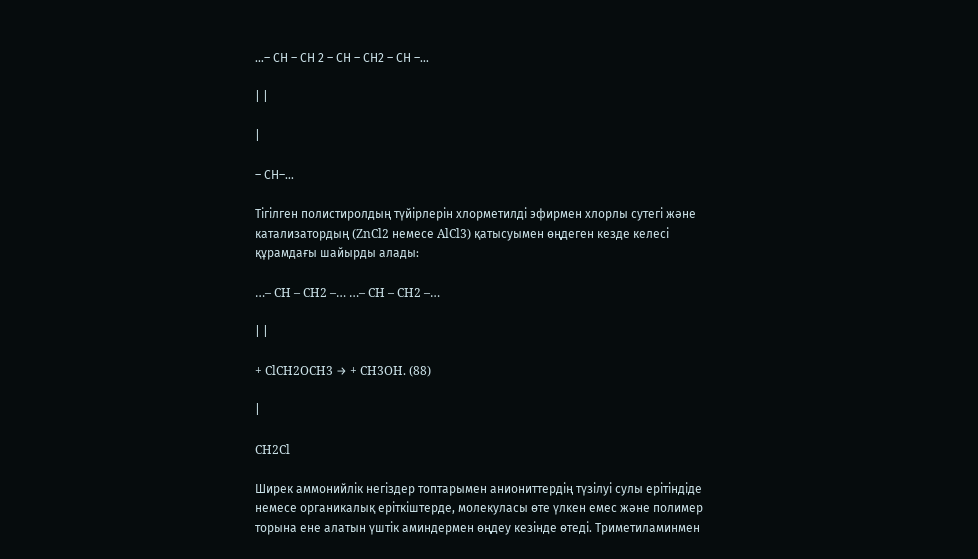…– СН – СН 2 – СН – СН2 – СН –…

| |

|

– СН–…

Тігілген полистиролдың түйірлерін хлорметилді эфирмен хлорлы сутегі және катализатордың (ZnCl2 немесе AlCl3) қатысуымен өңдеген кезде келесі құрамдағы шайырды алады:

…– CH – CH2 –… …– CH – CH2 –…

| |

+ ClCH2OCH3 → + CH3OH. (88)

|

CH2Cl

Ширек аммонийлік негіздер топтарымен аниониттердің түзілуі сулы ерітіндіде немесе органикалық еріткіштерде, молекуласы өте үлкен емес және полимер торына ене алатын үштік аминдермен өңдеу кезінде өтеді. Триметиламинмен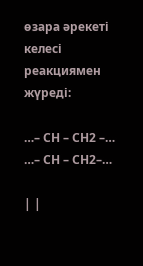өзара әрекеті келесі реакциямен жүреді:

…– CH – CH2 –… …– CH – CH2–…

| |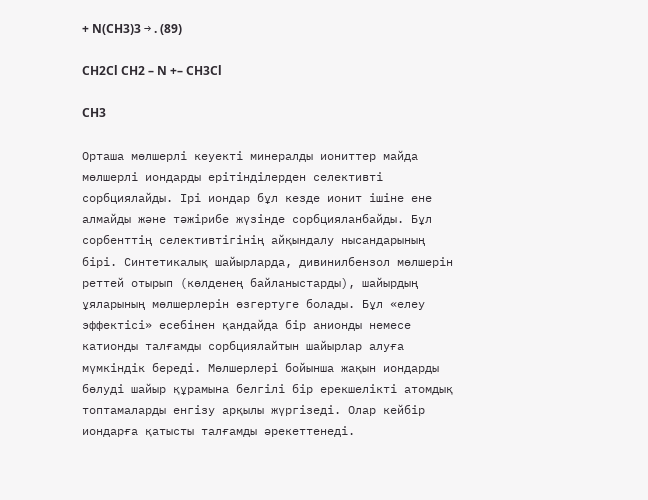+ N(CH3)3 → . (89)

CH2Cl CH2 – N +– CH3Cl

CH3

Орташа мөлшерлі кеуекті минералды иониттер майда мөлшерлі иондарды ерітінділерден селективті сорбциялайды. Ірі иондар бұл кезде ионит ішіне ене алмайды және тәжірибе жүзінде сорбцияланбайды. Бұл сорбенттің селективтігінің айқындалу нысандарының бірі. Синтетикалық шайырларда, дивинилбензол мөлшерін реттей отырып (көлденең байланыстарды), шайырдың ұяларының мөлшерлерін өзгертуге болады. Бұл «елеу эффектісі» есебінен қандайда бір анионды немесе катионды талғамды сорбциялайтын шайырлар алуға мүмкіндік береді. Мөлшерлері бойынша жақын иондарды бөлуді шайыр құрамына белгілі бір ерекшелікті атомдық топтамаларды енгізу арқылы жүргізеді. Олар кейбір иондарға қатысты талғамды әрекеттенеді.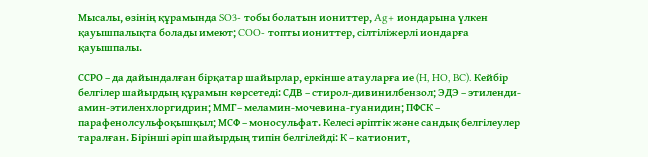Мысалы, өзінің құрамында SO3- тобы болатын иониттер, Ag+ иондарына үлкен қауышпалықта болады имеют; COO- топты иониттер, сілтіліжерлі иондарға қауышпалы.

ССРО – да дайындалған бірқатар шайырлар, еркінше атауларға ие (H, HO, BC). Кейбір белгілер шайырдың құрамын көрсетеді: СДВ – стирол-дивинилбензол; ЭДЭ – этиленди-амин-этиленхлоргидрин; ММГ– меламин-мочевина-гуанидин; ПФСК – парафенолсульфоқышқыл; МСФ – моносульфат. Келесі әріптік және сандық белгілеулер таралған. Бірінші әріп шайырдың типін белгілейді: К – катионит,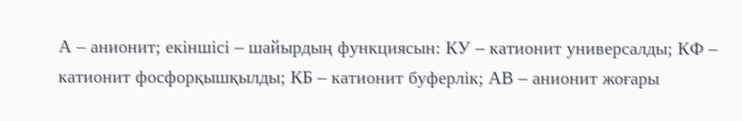А – анионит; екіншісі – шайырдың функциясын: КУ – катионит универсалды; КФ – катионит фосфорқышқылды; КБ – катионит буферлік; АВ – анионит жоғары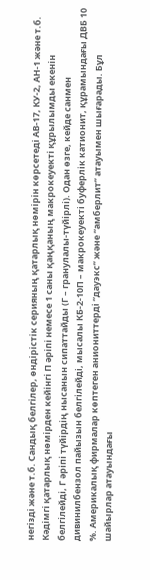негізді және т.б. Сандық белгілер, өндірістік серияның қатарлық нөмірін көрсетеді АВ-17, КУ-2, АН-1 және т.б. Кәдімгі қатарлық нөмірден кейінгі П әріпі немесе 1 саны қаңқаның макрокеуекті құрылымды екенін белгілейді, Г әріпі түйірдің нысанын сипаттайды (Г – гранулалы-түйірлі). Одан өзге, кейде санмен дивинилбензол пайызын белгілейді, мысалы КБ-2-10П – макрокеуекті буферлік катионит, құрамындағы ДВБ 10 %. Америкалық фирмалар көптеген аниониттерді “дауэкс” және “амберлит” атауымен шығарады. Бұл шайырлар атауындағы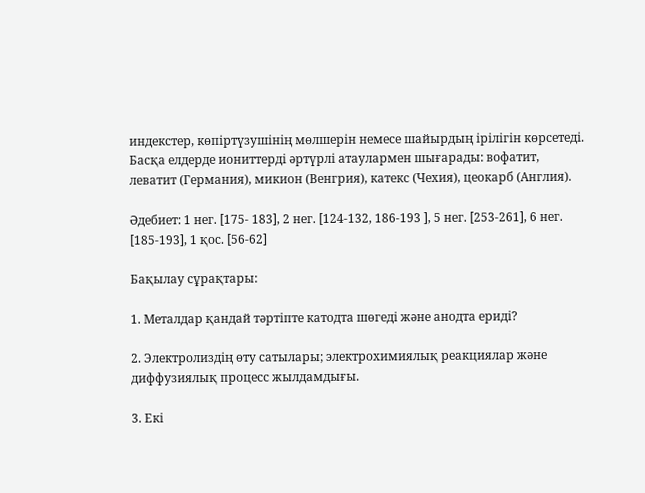индекстер, көпіртүзушінің мөлшерін немесе шайырдың ірілігін көрсетеді. Басқа елдерде иониттерді әртүрлі атаулармен шығарады: вофатит, леватит (Германия), микион (Венгрия), катекс (Чехия), цеокарб (Англия).

Әдебиет: 1 нег. [175- 183], 2 нег. [124-132, 186-193 ], 5 нег. [253-261], 6 нег. [185-193], 1 қос. [56-62]

Бақылау сұрақтары:

1. Металдар қандай тәртіпте катодта шөгеді және анодта ериді?

2. Электролиздің өту сатылары; электрохимиялық реакциялар және диффузиялық процесс жылдамдығы.

3. Екі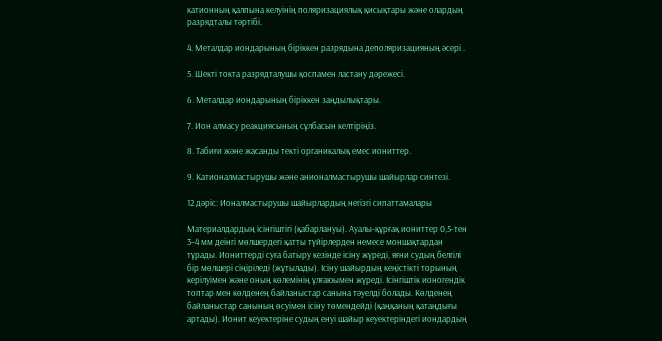катионның қалпына келуінің поляризациялық қисықтары және олардың разрядталы тәртібі.

4. Металдар иондарының біріккен разрядына деполяризацияның әсері .

5. Шекті токта разрядталушы қоспамен ластану дәрежесі.

6. Металдар иондарының біріккен заңдылықтары.

7. Ион алмасу реакциясының сұлбасын келтіріңіз.

8. Табиғи және жасанды текті органикалық емес иониттер.

9. Катионалмастырушы және анионалмастырушы шайырлар синтезі.

12 дәріс: Ионалмастырушы шайырлардың негізгі сипаттамалары

Материалдардың ісінгіштігі (қабарлануы). Ауалы-құрғақ иониттер 0,5-тен 3–4 мм деінгі мөлшердегі қатты түйірлерден немесе моншақтардан тұрады. Иониттерді суға батыру кезінде ісіну жүреді, яғни судың белгілі бір мөлшері сіңіріледі (жұтылады). Ісіну шайырдың кеңістікті торының керілуімен және оның көлемінің ұлғаюымен жүреді. Ісінгіштік ионогендік топтар мен көлденең байланыстар санына тәуелді болады. Көлденең байланыстар санының өсуімен ісіну төмендейді (қаңқаның қатаңдығы артады). Ионит кеуектеріне судың енуі шайыр кеуектеріндегі иондардың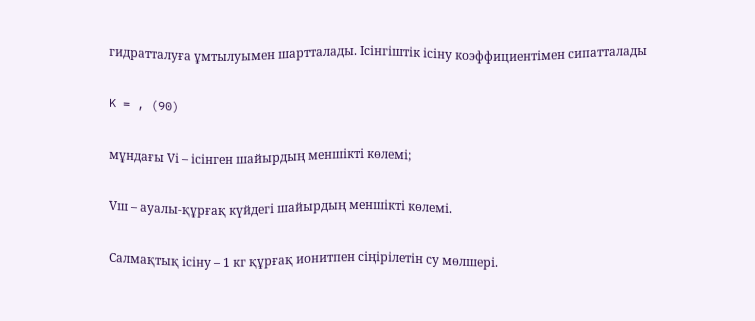гидратталуға ұмтылуымен шартталады. Ісінгіштік ісіну коэффициентімен сипатталады

K = , (90)

мұндағы Vі – ісінген шайырдың меншікті көлемі;

Vш – ауалы-құрғақ күйдегі шайырдың меншікті көлемі.

Салмақтық ісіну – 1 кг құрғақ ионитпен сіңірілетін су мөлшері.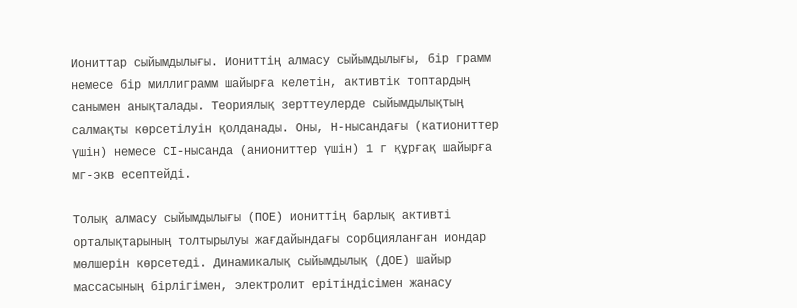Иониттар сыйымдылығы. Иониттің алмасу сыйымдылығы, бір грамм немесе бір миллиграмм шайырға келетін, активтік топтардың санымен анықталады. Теориялық зерттеулерде сыйымдылықтың салмақты көрсетілуін қолданады. Оны, Н-нысандағы (катиониттер үшін) немесе CI-нысанда (аниониттер үшін) 1 г құрғақ шайырға мг-экв есептейді.

Толық алмасу сыйымдылығы (ПОЕ) иониттің барлық активті орталықтарының толтырылуы жағдайындағы сорбцияланған иондар мөлшерін көрсетеді. Динамикалық сыйымдылық (ДОЕ) шайыр массасының бірлігімен, электролит ерітіндісімен жанасу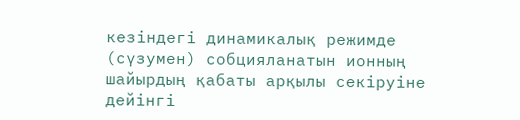кезіндегі динамикалық режимде (сүзумен) собцияланатын ионның шайырдың қабаты арқылы секіруіне дейінгі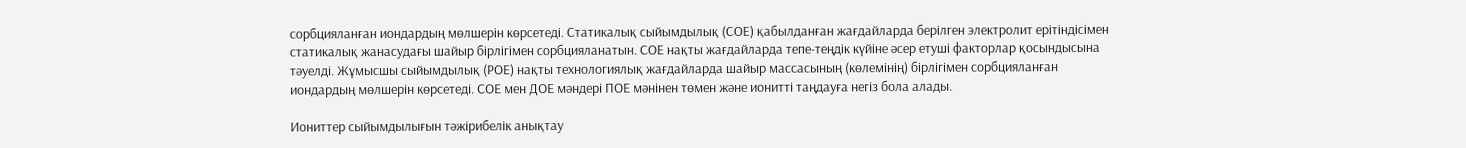сорбцияланған иондардың мөлшерін көрсетеді. Статикалық сыйымдылық (СОЕ) қабылданған жағдайларда берілген электролит ерітіндісімен статикалық жанасудағы шайыр бірлігімен сорбцияланатын. СОЕ нақты жағдайларда тепе-теңдік күйіне әсер етуші факторлар қосындысына тәуелді. Жұмысшы сыйымдылық (РОЕ) нақты технологиялық жағдайларда шайыр массасының (көлемінің) бірлігімен сорбцияланған иондардың мөлшерін көрсетеді. СОЕ мен ДОЕ мәндері ПОЕ мәнінен төмен және ионитті таңдауға негіз бола алады.

Иониттер сыйымдылығын тәжірибелік анықтау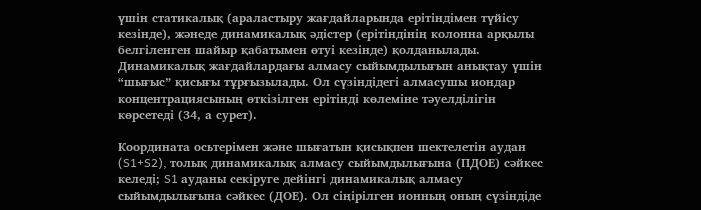үшін статикалық (араластыру жағдайларында ерітіндімен түйісу кезінде), жәнеде динамикалық әдістер (ерітіндінің колонна арқылы белгіленген шайыр қабатымен өтуі кезінде) қолданылады. Динамикалық жағдайлардағы алмасу сыйымдылығын анықтау үшін “шығыс” қисығы тұрғызылады. Ол сүзіндідегі алмасушы иондар концентрациясының өткізілген ерітінді көлеміне тәуелділігін көрсетеді (34, а сурет).

Координата осьтерімен және шығатын қисықпен шектелетін аудан (S1+S2), толық динамикалық алмасу сыйымдылығына (ПДОЕ) сәйкес келеді; S1 ауданы секіруге дейінгі динамикалық алмасу сыйымдылығына сәйкес (ДОЕ). Ол сіңірілген ионның оның сүзіндіде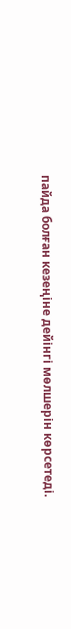пайда болған кезеңіне дейінгі мөлшерін көрсетеді.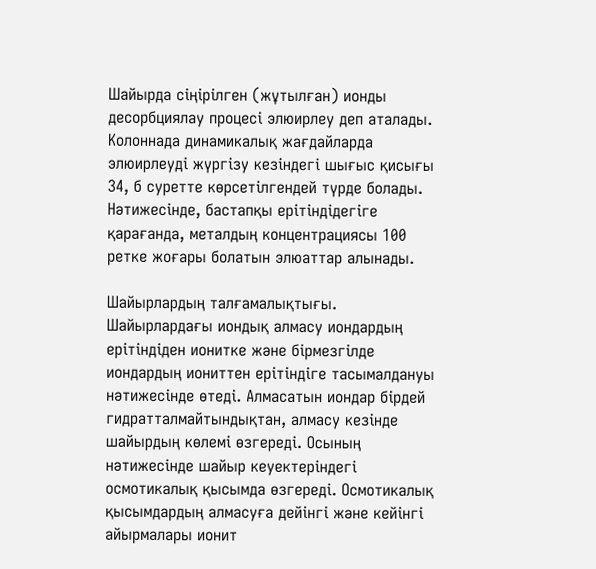Шайырда сіңірілген (жұтылған) ионды десорбциялау процесі элюирлеу деп аталады. Колоннада динамикалық жағдайларда элюирлеуді жүргізу кезіндегі шығыс қисығы 34, б суретте көрсетілгендей түрде болады. Нәтижесінде, бастапқы ерітіндідегіге қарағанда, металдың концентрациясы 100 ретке жоғары болатын элюаттар алынады.

Шайырлардың талғамалықтығы. Шайырлардағы иондық алмасу иондардың ерітіндіден ионитке және бірмезгілде иондардың иониттен ерітіндіге тасымалдануы нәтижесінде өтеді. Алмасатын иондар бірдей гидратталмайтындықтан, алмасу кезінде шайырдың көлемі өзгереді. Осының нәтижесінде шайыр кеуектеріндегі осмотикалық қысымда өзгереді. Осмотикалық қысымдардың алмасуға дейінгі және кейінгі айырмалары ионит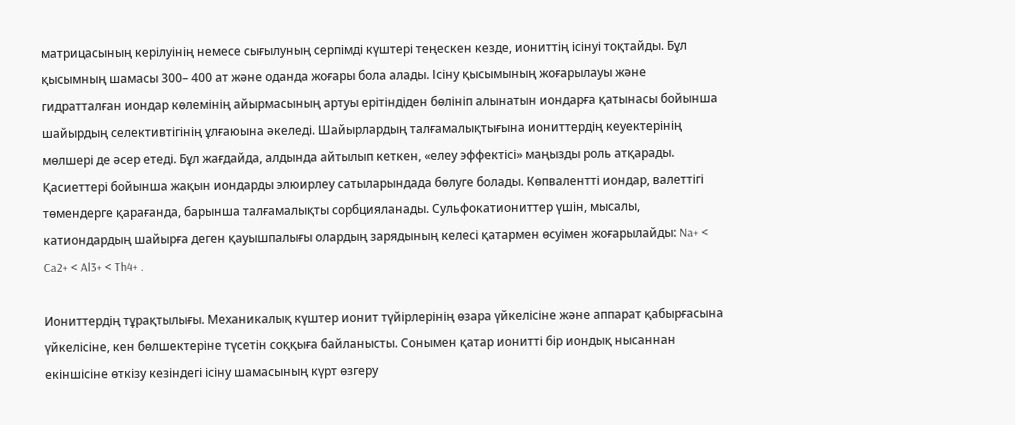матрицасының керілуінің немесе сығылуның серпімді күштері теңескен кезде, иониттің ісінуі тоқтайды. Бұл қысымның шамасы 300– 400 ат және оданда жоғары бола алады. Ісіну қысымының жоғарылауы және гидратталған иондар көлемінің айырмасының артуы ерітіндіден бөлініп алынатын иондарға қатынасы бойынша шайырдың селективтігінің ұлғаюына әкеледі. Шайырлардың талғамалықтығына иониттердің кеуектерінің мөлшері де әсер етеді. Бұл жағдайда, алдында айтылып кеткен, «елеу эффектісі» маңызды роль атқарады. Қасиеттері бойынша жақын иондарды элюирлеу сатыларындада бөлуге болады. Көпвалентті иондар, валеттігі төмендерге қарағанда, барынша талғамалықты сорбцияланады. Сульфокатиониттер үшін, мысалы, катиондардың шайырға деген қауышпалығы олардың зарядының келесі қатармен өсуімен жоғарылайды: Na+ < Ca2+ < Al3+ < Th4+ .

Иониттердің тұрақтылығы. Механикалық күштер ионит түйірлерінің өзара үйкелісіне және аппарат қабырғасына үйкелісіне, кен бөлшектеріне түсетін соққыға байланысты. Сонымен қатар ионитті бір иондық нысаннан екіншісіне өткізу кезіндегі ісіну шамасының күрт өзгеру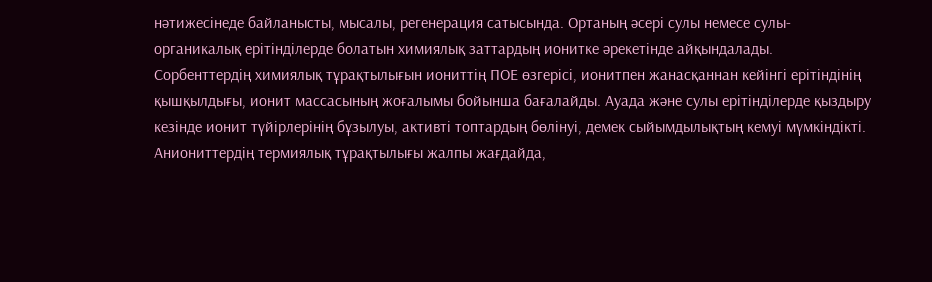нәтижесінеде байланысты, мысалы, регенерация сатысында. Ортаның әсері сулы немесе сулы-органикалық ерітінділерде болатын химиялық заттардың ионитке әрекетінде айқындалады. Сорбенттердің химиялық тұрақтылығын иониттің ПОЕ өзгерісі, ионитпен жанасқаннан кейінгі ерітіндінің қышқылдығы, ионит массасының жоғалымы бойынша бағалайды. Ауада және сулы ерітінділерде қыздыру кезінде ионит түйірлерінің бұзылуы, активті топтардың бөлінуі, демек сыйымдылықтың кемуі мүмкіндікті. Аниониттердің термиялық тұрақтылығы жалпы жағдайда,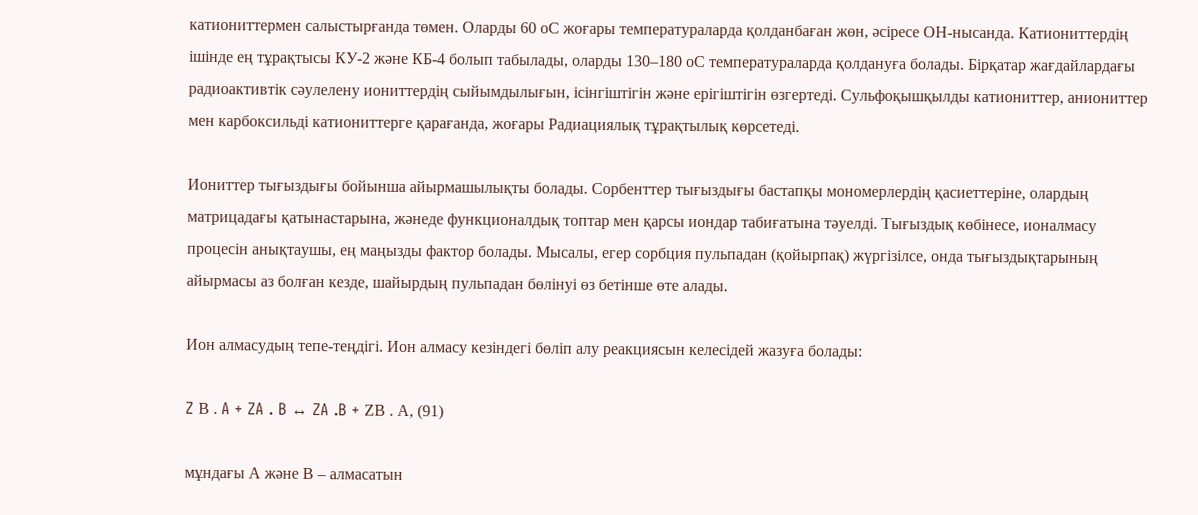катиониттермен салыстырғанда төмен. Оларды 60 оС жоғары температураларда қолданбаған жөн, әсіресе ОН-нысанда. Катиониттердің ішінде ең тұрақтысы КУ-2 және КБ-4 болып табылады, оларды 130–180 оС температураларда қолдануға болады. Бірқатар жағдайлардағы радиоактивтік сәулелену иониттердің сыйымдылығын, ісінгіштігін және ерігіштігін өзгертеді. Сульфоқышқылды катиониттер, аниониттер мен карбоксильді катиониттерге қарағанда, жоғары Радиациялық тұрақтылық көрсетеді.

Иониттер тығыздығы бойынша айырмашылықты болады. Сорбенттер тығыздығы бастапқы мономерлердің қасиеттеріне, олардың матрицадағы қатынастарына, жәнеде функционалдық топтар мен қарсы иондар табиғатына тәуелді. Тығыздық көбінесе, ионалмасу процесін анықтаушы, ең маңызды фактор болады. Мысалы, егер сорбция пульпадан (қойырпақ) жүргізілсе, онда тығыздықтарының айырмасы аз болған кезде, шайырдың пульпадан бөлінуі өз бетінше өте алады.

Ион алмасудың тепе-теңдігі. Ион алмасу кезіндегі бөліп алу реакциясын келесідей жазуға болады:

Z В . A + ZA . B ↔ ZA .B + ZВ . А, (91)

мұндағы А және В – алмасатын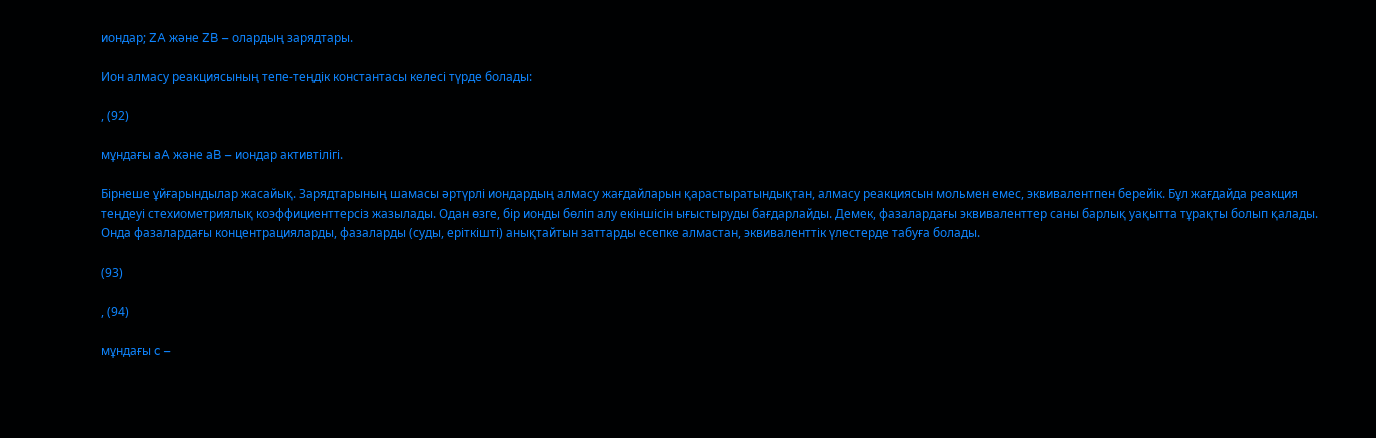иондар; ZA және ZB – олардың зарядтары.

Ион алмасу реакциясының тепе-теңдік константасы келесі түрде болады:

, (92)

мұндағы aA және aB – иондар активтілігі.

Бірнеше ұйғарындылар жасайық. Зарядтарының шамасы әртүрлі иондардың алмасу жағдайларын қарастыратындықтан, алмасу реакциясын мольмен емес, эквивалентпен берейік. Бұл жағдайда реакция теңдеуі стехиометриялық коэффициенттерсіз жазылады. Одан өзге, бір ионды бөліп алу екіншісін ығыстыруды бағдарлайды. Демек, фазалардағы эквиваленттер саны барлық уақытта тұрақты болып қалады. Онда фазалардағы концентрацияларды, фазаларды (суды, еріткішті) анықтайтын заттарды есепке алмастан, эквиваленттік үлестерде табуға болады.

(93)

, (94)

мұндағы c –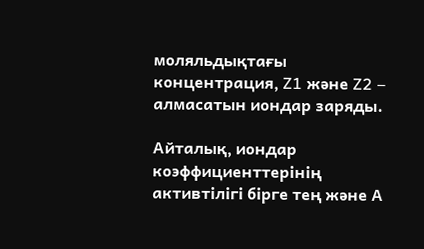моляльдықтағы концентрация, Z1 және Z2 – алмасатын иондар заряды.

Айталық, иондар коэффициенттерінің активтілігі бірге тең және А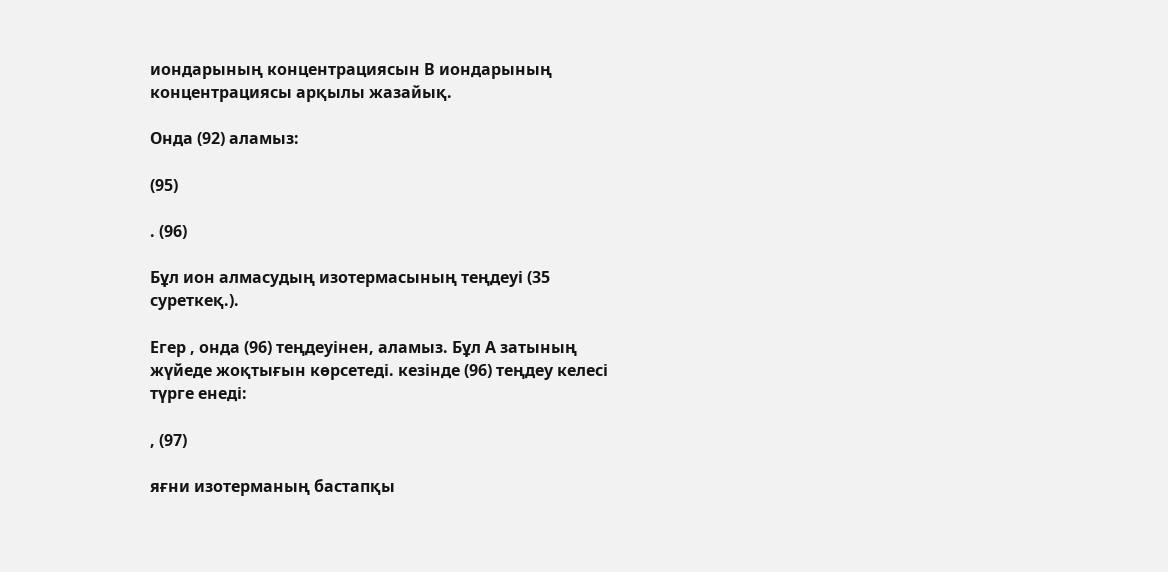иондарының концентрациясын В иондарының концентрациясы арқылы жазайық.

Онда (92) аламыз:

(95)

. (96)

Бұл ион алмасудың изотермасының теңдеуі (35 суреткеқ.).

Егер , онда (96) теңдеуінен, аламыз. Бұл А затының жүйеде жоқтығын көрсетеді. кезінде (96) теңдеу келесі түрге енеді:

, (97)

яғни изотерманың бастапқы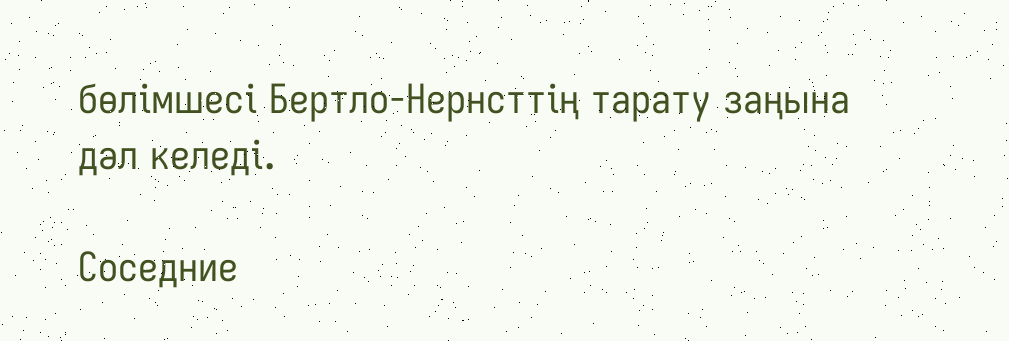бөлімшесі Бертло-Нернсттің тарату заңына дәл келеді.

Соседние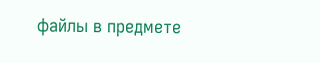файлы в предмете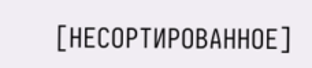[НЕСОРТИРОВАННОЕ]